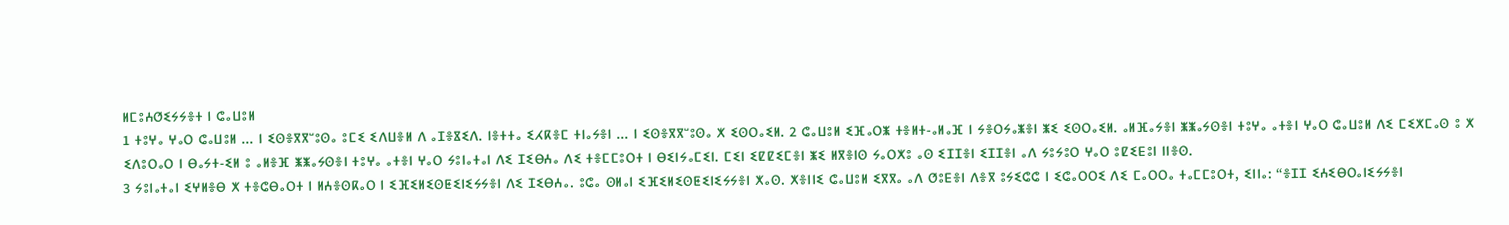ⵍⵎⵓⵄⵚⵉⵢⵢⴻⵜ ⵏ ⵛⴰⵡⵓⵍ
1 ⵜⵓⵖⴰ ⵖⴰⵔ ⵛⴰⵡⵓⵍ ... ⵏ ⵉⵙⴻⴳⴳⵯⵓⵙⴰ ⵓⵎⵉ ⵉⴷⵡⴻⵍ ⴷ ⴰⵊⴻⴵⵉⴷ. ⵏⴻⵜⵜⴰ ⵉⵃⴽⴻⵎ ⵜⵏⴰⵢⴻⵏ ... ⵏ ⵉⵙⴻⴳⴳⵯⵓⵙⴰ ⵅ ⵉⵙⵔⴰⵉⵍ. 2 ⵛⴰⵡⵓⵍ ⵉⴼⴰⵔⵥ ⵜⴻⵍⵜ-ⴰⵍⴰⴼ ⵏ ⵢⴻⵔⵢⴰⵥⴻⵏ ⵥⵉ ⵉⵙⵔⴰⵉⵍ. ⴰⵍⴼⴰⵢⴻⵏ ⵥⵥⴰⵢⵙⴻⵏ ⵜⵓⵖⴰ ⴰⵜⴻⵏ ⵖⴰⵔ ⵛⴰⵡⵓⵍ ⴷⵉ ⵎⵉⵅⵎⴰⵙ ⵓ ⵅ ⵉⴷⵓⵔⴰⵔ ⵏ ⴱⴰⵢⵜ-ⵉⵍ ⵓ ⴰⵍⴻⴼ ⵥⵥⴰⵢⵙⴻⵏ ⵜⵓⵖⴰ ⴰⵜⴻⵏ ⵖⴰⵔ ⵢⵓⵏⴰⵜⴰⵏ ⴷⵉ ⵊⵉⴱⵄⴰ ⴷⵉ ⵜⴻⵎⵎⵓⵔⵜ ⵏ ⴱⵉⵏⵢⴰⵎⵉⵏ. ⵎⵉⵏ ⵉⵇⵇⵉⵎⴻⵏ ⵥⵉ ⵍⴳⴻⵏⵙ ⵢⴰⵔⵅⵓ ⴰⵙ ⵉⵊⵊⴻⵏ ⵉⵊⵊⴻⵏ ⴰⴷ ⵢⵓⵢⵓⵔ ⵖⴰⵔ ⵓⵇⵉⴹⵓⵏ ⵏⵏⴻⵙ.
3 ⵢⵓⵏⴰⵜⴰⵏ ⵉⵖⵍⴻⴱ ⵅ ⵜⴻⵛⴱⴰⵔⵜ ⵏ ⵍⵄⴻⵙⴽⴰⵔ ⵏ ⵉⴼⵉⵍⵉⵙⵟⵉⵏⵉⵢⵢⴻⵏ ⴷⵉ ⵊⵉⴱⵄⴰ. ⵓⵛⴰ ⵙⵍⴰⵏ ⵉⴼⵉⵍⵉⵙⵟⵉⵏⵉⵢⵢⴻⵏ ⵅⴰⵙ. ⵅⴻⵏⵏⵉ ⵛⴰⵡⵓⵍ ⵉⴳⴳⴰ ⴰⴷ ⵚⵓⴹⴻⵏ ⴷⴻⴳ ⵓⵢⵉⵛⵛ ⵏ ⵉⵛⴰⵔⵔⵉ ⴷⵉ ⵎⴰⵔⵔⴰ ⵜⴰⵎⵎⵓⵔⵜ, ⵉⵏⵏⴰ: “ⴻⵊⵊ ⵉⵄⵉⴱⵔⴰⵏⵉⵢⵢⴻⵏ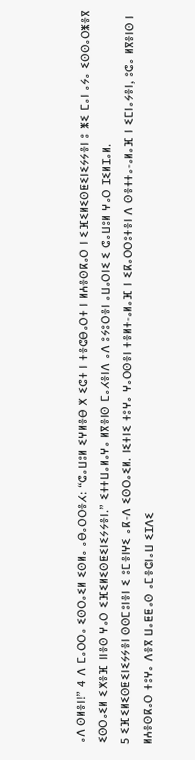ⴰⴷ ⵙⵍⴻⵏ!” 4 ⴷ ⵎⴰⵔⵔⴰ ⵉⵙⵔⴰⵉⵍ ⵉⵙⵍⴰ ⴰⴱⴰⵔⵔⴻⵃ: “ⵛⴰⵡⵓⵍ ⵉⵖⵍⴻⴱ ⵅ ⵉⵛⵜ ⵏ ⵜⴻⵛⴱⴰⵔⵜ ⵏ ⵍⵄⴻⵙⴽⴰⵔ ⵏ ⵉⴼⵉⵍⵉⵙⵟⵉⵏⵉⵢⵢⴻⵏ ⵓ ⵥⵉ ⵎⴰⵏ ⴰⵢⴰ ⵉⵙⵙⴰⵔⵥⴻⴳ ⵉⵙⵔⴰⵉⵍ ⵉⵅⴻⴼ ⵏⵏⴻⵙ ⵖⴰⵔ ⵉⴼⵉⵍⵉⵙⵟⵉⵏⵉⵢⵢⴻⵏ.” ⵉⵜⵜⵡⴰⵍⴰⵖⴰ ⵍⴳⴻⵏⵙ ⵎⴰⵃⴻⵏⴷ ⴰⴷ ⵓⵢⵓⵔⴻⵏ ⴰⵡⴰⵔⵏⵉ ⵉ ⵛⴰⵡⵓⵍ ⵖⴰⵔ ⵊⵉⵍⵊⴰⵍ.
5 ⵉⴼⵉⵍⵉⵙⵟⵉⵏⵉⵢⵢⴻⵏ ⵙⵙⵎⵓⵏⴻⵏ ⵉ ⵓⵎⴻⵏⵖⵉ ⴰⴽ-ⴷ ⵉⵙⵔⴰⵉⵍ. ⵏⵉⵜⵏⵉ ⵜⵓⵖⴰ ⵖⴰⵔⵙⴻⵏ ⵜⴻⵍⵜ-ⴰⵍⴰⴼ ⵏ ⵉⴽⴰⵔⵔⵓⵜⴻⵏ ⴷ ⵙⴻⵜⵜⴰ-ⴰⵍⴰⴼ ⵏ ⵉⵎⵏⴰⵢⴻⵏ, ⵓⵛⴰ ⵍⴳⴻⵏⵙ ⵏ ⵍⵄⴻⵙⴽⴰⵔ ⵜⵓⵖⴰ ⴷⴻⴳ ⵡⴰⵟⵟⴰⵙ ⴰⵎⴻⵛⵏⴰⵡ ⵉⵊⴷⵉ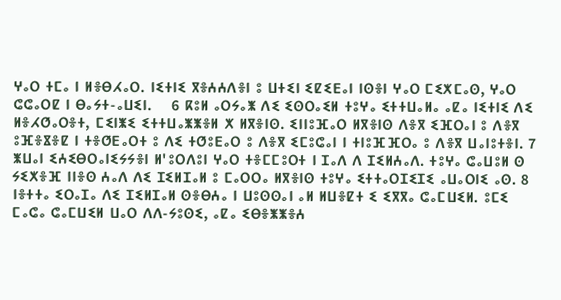ⵖⴰⵔ ⵜⵎⴰ ⵏ ⵍⴻⴱⵃⴰⵔ. ⵏⵉⵜⵏⵉ ⴳⴻⵄⵄⴷⴻⵏ ⵓ ⵡⵜⵉⵏ ⵉⵇⵉⴹⴰⵏ ⵏⵙⴻⵏ ⵖⴰⵔ ⵎⵉⵅⵎⴰⵙ, ⵖⴰⵔ ⵛⵛⴰⵔⵇ ⵏ ⴱⴰⵢⵜ-ⴰⵡⵉⵏ.    6 ⴽⵓⵍ ⴰⵔⵢⴰⵥ ⴷⵉ ⵉⵙⵔⴰⵉⵍ ⵜⵓⵖⴰ ⵉⵜⵜⵡⴰⵍⴰ ⴰⵇⴰ ⵏⵉⵜⵏⵉ ⴷⵉ ⵍⴻⵃⵚⴰⵔⴻⵜ, ⵎⵉⵏⵥⵉ ⵉⵜⵜⵡⴰⵥⵥⴻⵍ ⵅ ⵍⴳⴻⵏⵙ. ⵉⵏⵏⵓⴼⴰⵔ ⵍⴳⴻⵏⵙ ⴷⴻⴳ ⵉⴼⵔⴰⵏ ⵓ ⴷⴻⴳ ⵓⴼⴻⴵⴻⵇ ⵏ ⵜⴻⵚⴹⴰⵔⵜ ⵓ ⴷⵉ ⵜⵚⵓⴹⴰⵔ ⵓ ⴷⴻⴳ ⵉⵎⵓⵛⴰⵏ ⵏ ⵜⵏⵓⴼⴼⵔⴰ ⵓ ⴷⴻⴳ ⵡⴰⵏⵓⵜⴻⵏ. 7 ⵥⵡⴰⵏ ⵉⵄⵉⴱⵔⴰⵏⵉⵢⵢⴻⵏ ⵍ'ⵓⵔⴷⵓⵏ ⵖⴰⵔ ⵜⴻⵎⵎⵓⵔⵜ ⵏ ⵊⴰⴷ ⴷ ⵊⵉⵍⵄⴰⴷ. ⵜⵓⵖⴰ ⵛⴰⵡⵓⵍ ⵙ ⵢⵉⵅⴻⴼ ⵏⵏⴻⵙ ⵄⴰⴷ ⴷⵉ ⵊⵉⵍⵊⴰⵍ ⵓ ⵎⴰⵔⵔⴰ ⵍⴳⴻⵏⵙ ⵜⵓⵖⴰ ⵉⵜⵜⴰⵔⵊⵉⵊⵉ ⴰⵡⴰⵔⵏⵉ ⴰⵙ. 8 ⵏⴻⵜⵜⴰ ⵉⵔⴰⵊⴰ ⴷⵉ ⵊⵉⵍⵊⴰⵍ ⵙⴻⴱⵄⴰ ⵏ ⵡⵓⵙⵙⴰⵏ ⴰⵍ ⵍⵡⴻⵇⵜ ⵉ ⵉⴳⴳⴰ ⵛⴰⵎⵡⵉⵍ. ⵓⵎⵉ ⵎⴰⵛⴰ ⵛⴰⵎⵡⵉⵍ ⵡⴰⵔ ⴷⴷ-ⵢⵓⵙⵉ, ⴰⵇⴰ ⵉⴱⴻⵥⵥⴻⵄ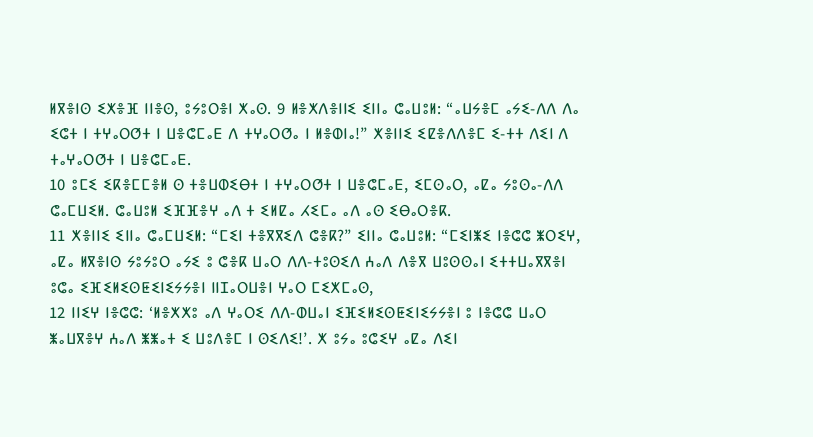ⵍⴳⴻⵏⵙ ⵉⵅⴻⴼ ⵏⵏⴻⵙ, ⵓⵢⵓⵔⴻⵏ ⵅⴰⵙ. 9 ⵍⴻⵅⴷⴻⵏⵏⵉ ⵉⵏⵏⴰ ⵛⴰⵡⵓⵍ: “ⴰⵡⵢⴻⵎ ⴰⵢⵉ-ⴷⴷ ⴷⴰ ⵉⵛⵜ ⵏ ⵜⵖⴰⵔⵚⵜ ⵏ ⵡⴻⵛⵎⴰⴹ ⴷ ⵜⵖⴰⵔⵚⴰ ⵏ ⵍⴻⵀⵏⴰ!” ⵅⴻⵏⵏⵉ ⵉⵇⴻⴷⴷⴻⵎ ⵉ-ⵜⵜ ⴷⵉⵏ ⴷ ⵜⴰⵖⴰⵔⵚⵜ ⵏ ⵡⴻⵛⵎⴰⴹ.
10 ⵓⵎⵉ ⵉⴽⴻⵎⵎⴻⵍ ⵙ ⵜⴻⵡⵀⵉⴱⵜ ⵏ ⵜⵖⴰⵔⵚⵜ ⵏ ⵡⴻⵛⵎⴰⴹ, ⵉⵎⵙⴰⵔ, ⴰⵇⴰ ⵢⵓⵙⴰ-ⴷⴷ ⵛⴰⵎⵡⵉⵍ. ⵛⴰⵡⵓⵍ ⵉⴼⴼⴻⵖ ⴰⴷ ⵜ ⵉⵍⵇⴰ ⵃⵉⵎⴰ ⴰⴷ ⴰⵙ ⵉⴱⴰⵔⴻⴽ.
11 ⵅⴻⵏⵏⵉ ⵉⵏⵏⴰ ⵛⴰⵎⵡⵉⵍ: “ⵎⵉⵏ ⵜⴻⴳⴳⵉⴷ ⵛⴻⴽ?” ⵉⵏⵏⴰ ⵛⴰⵡⵓⵍ: “ⵎⵉⵏⵥⵉ ⵏⴻⵛⵛ ⵥⵔⵉⵖ, ⴰⵇⴰ ⵍⴳⴻⵏⵙ ⵢⵓⵢⵓⵔ ⴰⵢⵉ ⵓ ⵛⴻⴽ ⵡⴰⵔ ⴷⴷ-ⵜⵓⵙⵉⴷ ⵄⴰⴷ ⴷⴻⴳ ⵡⵓⵙⵙⴰⵏ ⵉⵜⵜⵡⴰⴳⴳⴻⵏ ⵓⵛⴰ ⵉⴼⵉⵍⵉⵙⵟⵉⵏⵉⵢⵢⴻⵏ ⵏⵏⵊⴰⵔⵡⴻⵏ ⵖⴰⵔ ⵎⵉⵅⵎⴰⵙ,
12 ⵏⵏⵉⵖ ⵏⴻⵛⵛ: ‘ⵍⴻⵅⵅⵓ ⴰⴷ ⵖⴰⵔⵉ ⴷⴷ-ⵀⵡⴰⵏ ⵉⴼⵉⵍⵉⵙⵟⵉⵏⵉⵢⵢⴻⵏ ⵓ ⵏⴻⵛⵛ ⵡⴰⵔ ⵥⴰⵡⴳⴻⵖ ⵄⴰⴷ ⵥⵥⴰⵜ ⵉ ⵡⵓⴷⴻⵎ ⵏ ⵙⵉⴷⵉ!’. ⵅ ⵓⵢⴰ ⵓⵛⵉⵖ ⴰⵇⴰ ⴷⵉⵏ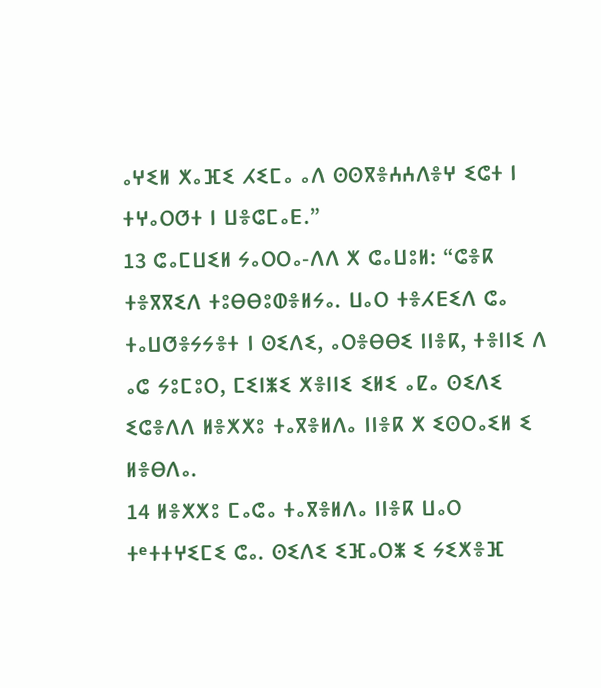ⴰⵖⵉⵍ ⵅⴰⴼⵉ ⵃⵉⵎⴰ ⴰⴷ ⵙⵙⴳⴻⵄⵄⴷⴻⵖ ⵉⵛⵜ ⵏ ⵜⵖⴰⵔⵚⵜ ⵏ ⵡⴻⵛⵎⴰⴹ.”
13 ⵛⴰⵎⵡⵉⵍ ⵢⴰⵔⵔⴰ-ⴷⴷ ⵅ ⵛⴰⵡⵓⵍ: “ⵛⴻⴽ ⵜⴻⴳⴳⵉⴷ ⵜⵓⴱⴱⵓⵀⴻⵍⵢⴰ. ⵡⴰⵔ ⵜⴻⵃⴹⵉⴷ ⵛⴰ ⵜⴰⵡⵚⴻⵢⵢⴻⵜ ⵏ ⵙⵉⴷⵉ, ⴰⵔⴻⴱⴱⵉ ⵏⵏⴻⴽ, ⵜⴻⵏⵏⵉ ⴷ ⴰⵛ ⵢⵓⵎⵓⵔ, ⵎⵉⵏⵥⵉ ⵅⴻⵏⵏⵉ ⵉⵍⵉ ⴰⵇⴰ ⵙⵉⴷⵉ ⵉⵛⴻⴷⴷ ⵍⴻⵅⵅⵓ ⵜⴰⴳⴻⵍⴷⴰ ⵏⵏⴻⴽ ⵅ ⵉⵙⵔⴰⵉⵍ ⵉ ⵍⴻⴱⴷⴰ.
14 ⵍⴻⵅⵅⵓ ⵎⴰⵛⴰ ⵜⴰⴳⴻⵍⴷⴰ ⵏⵏⴻⴽ ⵡⴰⵔ ⵜᵉⵜⵜⵖⵉⵎⵉ ⵛⴰ. ⵙⵉⴷⵉ ⵉⴼⴰⵔⵥ ⵉ ⵢⵉⵅⴻⴼ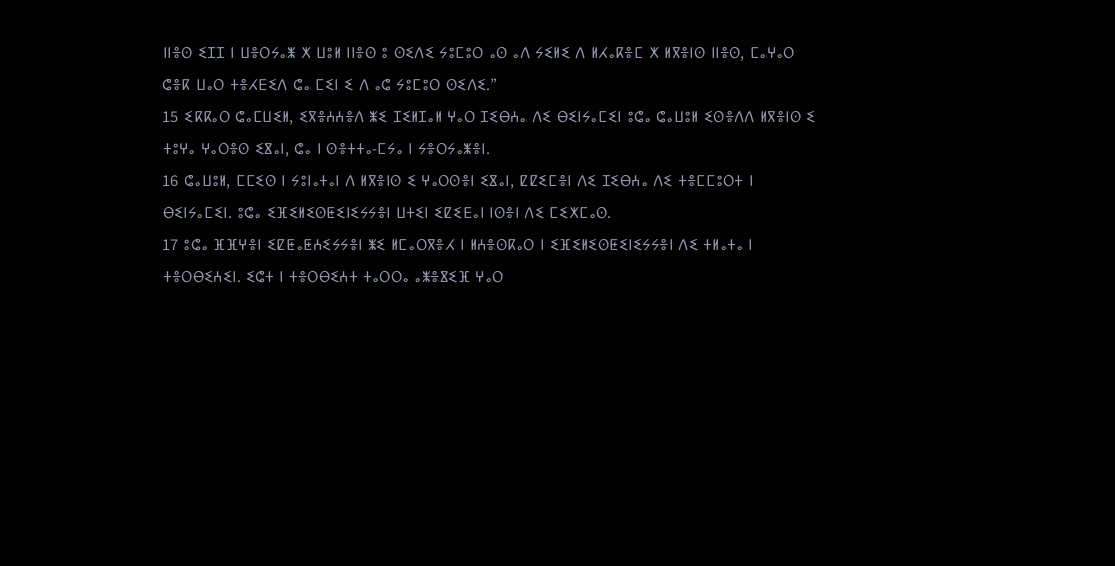ⵏⵏⴻⵙ ⵉⵊⵊ ⵏ ⵡⴻⵔⵢⴰⵥ ⵅ ⵡⵓⵍ ⵏⵏⴻⵙ ⵓ ⵙⵉⴷⵉ ⵢⵓⵎⵓⵔ ⴰⵙ ⴰⴷ ⵢⵉⵍⵉ ⴷ ⵍⵃⴰⴽⴻⵎ ⵅ ⵍⴳⴻⵏⵙ ⵏⵏⴻⵙ, ⵎⴰⵖⴰⵔ ⵛⴻⴽ ⵡⴰⵔ ⵜⴻⵃⴹⵉⴷ ⵛⴰ ⵎⵉⵏ ⵉ ⴷ ⴰⵛ ⵢⵓⵎⵓⵔ ⵙⵉⴷⵉ.”
15 ⵉⴽⴽⴰⵔ ⵛⴰⵎⵡⵉⵍ, ⵉⴳⴻⵄⵄⴻⴷ ⵥⵉ ⵊⵉⵍⵊⴰⵍ ⵖⴰⵔ ⵊⵉⴱⵄⴰ ⴷⵉ ⴱⵉⵏⵢⴰⵎⵉⵏ ⵓⵛⴰ ⵛⴰⵡⵓⵍ ⵉⵙⴻⴷⴷ ⵍⴳⴻⵏⵙ ⵉ ⵜⵓⵖⴰ ⵖⴰⵔⴻⵙ ⵉⴵⴰⵏ, ⵛⴰ ⵏ ⵙⴻⵜⵜⴰ-ⵎⵢⴰ ⵏ ⵢⴻⵔⵢⴰⵥⴻⵏ.
16 ⵛⴰⵡⵓⵍ, ⵎⵎⵉⵙ ⵏ ⵢⵓⵏⴰⵜⴰⵏ ⴷ ⵍⴳⴻⵏⵙ ⵉ ⵖⴰⵔⵙⴻⵏ ⵉⴵⴰⵏ, ⵇⵇⵉⵎⴻⵏ ⴷⵉ ⵊⵉⴱⵄⴰ ⴷⵉ ⵜⴻⵎⵎⵓⵔⵜ ⵏ ⴱⵉⵏⵢⴰⵎⵉⵏ. ⵓⵛⴰ ⵉⴼⵉⵍⵉⵙⵟⵉⵏⵉⵢⵢⴻⵏ ⵡⵜⵉⵏ ⵉⵇⵉⴹⴰⵏ ⵏⵙⴻⵏ ⴷⵉ ⵎⵉⵅⵎⴰⵙ.
17 ⵓⵛⴰ ⴼⴼⵖⴻⵏ ⵉⵇⵟⴰⵟⵄⵉⵢⵢⴻⵏ ⵥⵉ ⵍⵎⴰⵔⴳⴻⵃ ⵏ ⵍⵄⴻⵙⴽⴰⵔ ⵏ ⵉⴼⵉⵍⵉⵙⵟⵉⵏⵉⵢⵢⴻⵏ ⴷⵉ ⵜⵍⴰⵜⴰ ⵏ ⵜⴻⵔⴱⵉⵄⵉⵏ. ⵉⵛⵜ ⵏ ⵜⴻⵔⴱⵉⵄⵜ ⵜⴰⵔⵔⴰ ⴰⵥⴻⴵⵉⴼ ⵖⴰⵔ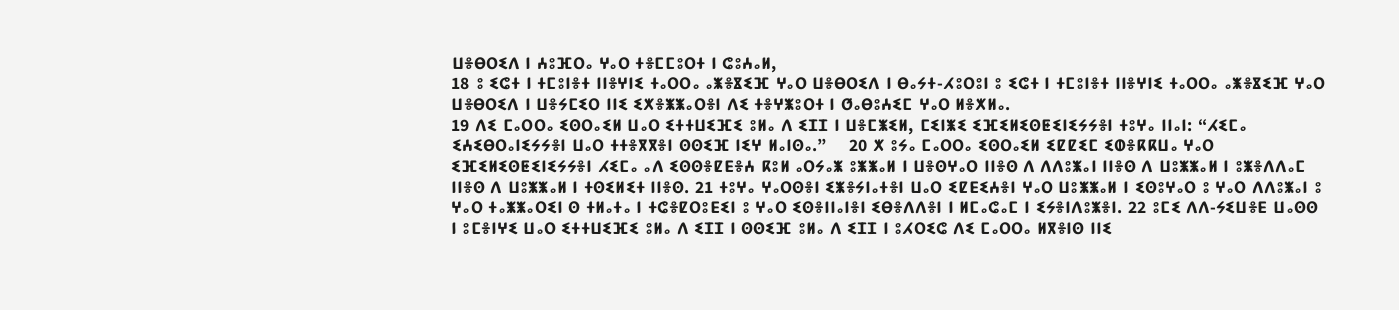ⵡⴻⴱⵔⵉⴷ ⵏ ⵄⵓⴼⵔⴰ ⵖⴰⵔ ⵜⴻⵎⵎⵓⵔⵜ ⵏ ⵛⵓⵄⴰⵍ,
18 ⵓ ⵉⵛⵜ ⵏ ⵜⵎⵓⵏⴻⵜ ⵏⵏⴻⵖⵏⵉ ⵜⴰⵔⵔⴰ ⴰⵥⴻⴵⵉⴼ ⵖⴰⵔ ⵡⴻⴱⵔⵉⴷ ⵏ ⴱⴰⵢⵜ-ⵃⵓⵔⵓⵏ ⵓ ⵉⵛⵜ ⵏ ⵜⵎⵓⵏⴻⵜ ⵏⵏⴻⵖⵏⵉ ⵜⴰⵔⵔⴰ ⴰⵥⴻⴵⵉⴼ ⵖⴰⵔ ⵡⴻⴱⵔⵉⴷ ⵏ ⵡⴻⵢⵎⵉⵔ ⵏⵏⵉ ⵉⵅⴻⵥⵥⴰⵔⴻⵏ ⴷⵉ ⵜⴻⵖⵥⵓⵔⵜ ⵏ ⵚⴰⴱⵓⵄⵉⵎ ⵖⴰⵔ ⵍⴻⵅⵍⴰ.
19 ⴷⵉ ⵎⴰⵔⵔⴰ ⵉⵙⵔⴰⵉⵍ ⵡⴰⵔ ⵉⵜⵜⵡⵉⴼⵉ ⵓⵍⴰ ⴷ ⵉⵊⵊ ⵏ ⵡⴻⵎⵥⵉⵍ, ⵎⵉⵏⵥⵉ ⵉⴼⵉⵍⵉⵙⵟⵉⵏⵉⵢⵢⴻⵏ ⵜⵓⵖⴰ ⵏⵏⴰⵏ: “ⵃⵉⵎⴰ ⵉⵄⵉⴱⵔⴰⵏⵉⵢⵢⴻⵏ ⵡⴰⵔ ⵜⵜⴻⴳⴳⴻⵏ ⵙⵙⵉⴼ ⵏⵉⵖ ⵍⴰⵏⵙⴰ.”    20 ⵅ ⵓⵢⴰ ⵎⴰⵔⵔⴰ ⵉⵙⵔⴰⵉⵍ ⵉⵇⵇⵉⵎ ⵉⵀⴻⴽⴽⵡⴰ ⵖⴰⵔ ⵉⴼⵉⵍⵉⵙⵟⵉⵏⵉⵢⵢⴻⵏ ⵃⵉⵎⴰ ⴰⴷ ⵉⵙⵙⴻⵇⴹⴻⵄ ⴽⵓⵍ ⴰⵔⵢⴰⵥ ⵓⵥⵥⴰⵍ ⵏ ⵡⴻⵙⵖⴰⵔ ⵏⵏⴻⵙ ⴷ ⴷⴷⵓⵥⴰⵏ ⵏⵏⴻⵙ ⴷ ⵡⵓⵥⵥⴰⵍ ⵏ ⵓⵥⴻⴷⴷⴰⵎ ⵏⵏⴻⵙ ⴷ ⵡⵓⵥⵥⴰⵍ ⵏ ⵜⵙⵉⵍⵉⵜ ⵏⵏⴻⵙ. 21 ⵜⵓⵖⴰ ⵖⴰⵔⵙⴻⵏ ⵉⵥⴻⵢⵏⴰⵜⴻⵏ ⵡⴰⵔ ⵉⵇⴹⵉⵄⴻⵏ ⵖⴰⵔ ⵡⵓⵥⵥⴰⵍ ⵏ ⵉⵙⵓⵖⴰⵔ ⵓ ⵖⴰⵔ ⴷⴷⵓⵥⴰⵏ ⵓ ⵖⴰⵔ ⵜⴰⵥⵥⴰⵔⵉⵏ ⵙ ⵜⵍⴰⵜⴰ ⵏ ⵜⵛⴻⵇⵔⵓⴹⵉⵏ ⵓ ⵖⴰⵔ ⵉⵙⴻⵏⵏⴰⵏⴻⵏ ⵉⴱⴻⴷⴷⴻⵏ ⵏ ⵍⵎⴰⵛⴰⵎ ⵏ ⵉⵢⴻⵏⴷⵓⵥⴻⵏ. 22 ⵓⵎⵉ ⴷⴷ-ⵢⵉⵡⴻⴹ ⵡⴰⵙⵙ ⵏ ⵓⵎⴻⵏⵖⵉ ⵡⴰⵔ ⵉⵜⵜⵡⵉⴼⵉ ⵓⵍⴰ ⴷ ⵉⵊⵊ ⵏ ⵙⵙⵉⴼ ⵓⵍⴰ ⴷ ⵉⵊⵊ ⵏ ⵓⵃⵔⵉⵛ ⴷⵉ ⵎⴰⵔⵔⴰ ⵍⴳⴻⵏⵙ ⵏⵏⵉ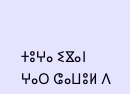ⵜⵓⵖⴰ ⵉⴵⴰⵏ ⵖⴰⵔ ⵛⴰⵡⵓⵍ ⴷ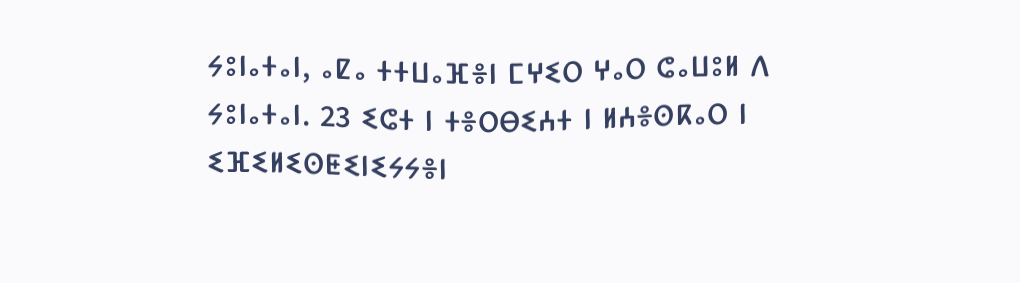ⵢⵓⵏⴰⵜⴰⵏ, ⴰⵇⴰ ⵜⵜⵡⴰⴼⴻⵏ ⵎⵖⵉⵔ ⵖⴰⵔ ⵛⴰⵡⵓⵍ ⴷ ⵢⵓⵏⴰⵜⴰⵏ. 23 ⵉⵛⵜ ⵏ ⵜⴻⵔⴱⵉⵄⵜ ⵏ ⵍⵄⴻⵙⴽⴰⵔ ⵏ ⵉⴼⵉⵍⵉⵙⵟⵉⵏⵉⵢⵢⴻⵏ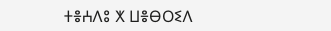ⵜⴻⵄⴷⵓ ⵅ ⵡⴻⴱⵔⵉⴷ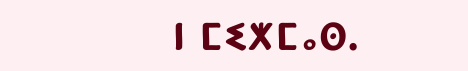ⵏ ⵎⵉⵅⵎⴰⵙ.